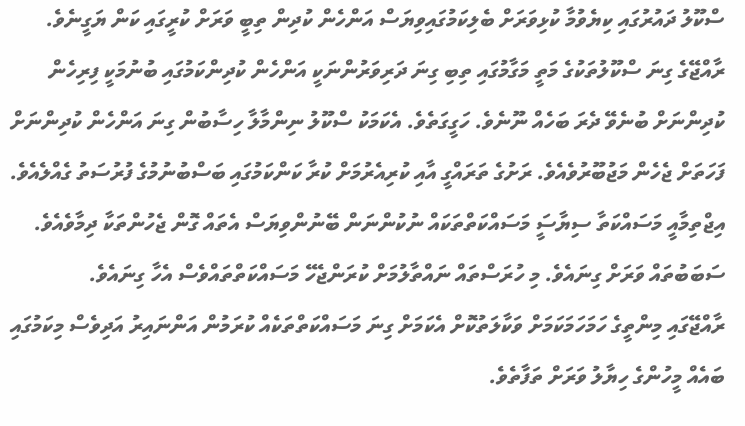ސްކޫލު ދައުރުގައި ކިޔެވުމާ ކުޅިވަރަށް ބެލިކަމުގައިވިޔަސް އަންހެން ކުދިން ތިބީ ވަރަށް ކުރީގައި ކަން ޔަގީނެވެ. ރާއްޖޭގެ ގިނަ ސްކޫލުތަކުގެ މަތީ މަގާމުގައި ތިބި ގިނަ ދަރިވަރުންނަކީ އަންހެން ކުދިންކަމުގައި ބުނުމަކީ ފިރިހެން ކުދިންނަށް ބުނެވޭ ދެރަ ބަހެއް ނޫނެވެ. ހަގީގަތެވެ. އެކަމަކު ސްކޫލު ނިންމާލާ ހިސާބުން ގިނަ އަންހެން ކުދިންނަށް ފަހަތަށް ޖެހެން މަޖުބޫރުވެއެވެ. ރަށުގެ ތަރައްގީ އާއި ކުރިއެރުމަށް ކުރާ ކަންކަމުގައި ބަސްބުނުމުގެ ފުރުސަތު ގެއްލެއެވެ. އިޖްތިމާއީ މަސައްކަތާ ސިޔާސަީ މަސައްކަތްތަކައް ނުކުންނަން ބޭނުންވިޔަސް އެތައް ގޮން ޖެހުންތަކާ ދިމާވެއެވެ. ސަބަބުތައް ވަރަށް ގިނައެވެ. މި ހުރަސްތައް ނައްތާލުމަށް ކުރަންޖެހޭ މަސައްކަތްތައްވެސް އެހާ ގިނައެވެ.
ރާއްޖޭގައި މިންތީގެ ހަމަހަމަކަމަށް ވަކާލަތުކޮށް އެކަމަށް ގިނަ މަސައްކަތްތަކެއް ކުރަމުން އަންނައިރު އަދިވެސް މިކަމުގައި ބައެއް މީހުންގެ ހިޔާލު ވަރަށް ތަފާތެވެ.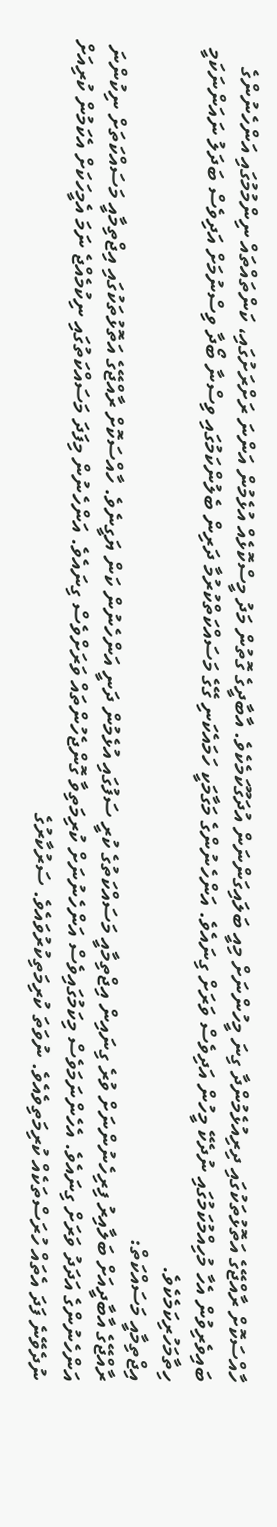ހާއްސަކޮށް ރާއްޖޭގެ އަތޮޅުތަކުގައި ދިރިއުޅެމުންދާ ގިނަ މީހުންނަށް މިއީ ބަލައިގަންނަން އުދަގޫކަމެކެވެ. އާބާދީގެ ގޮތުން މަދު މީސްކޮޅެއް އުޅެމުން އަންނަ ރަށްރަށުގައި، ކަންތައްތައް ނިންމުމުގައި އަންހެނުންގެ ބައިވެރިވުން އެހާ މުހިއްމުކަމުގައި ނުދެކޭ މީހުން އަދިވެސް ވަރަށް ގިނައެވެ. އަންހެނުންގެ މަގާމަކީ ހަމައެކަނި ގޭގެ މަސައްކަތްކުރުމާ ދަރިން ބެލުންކަމުގައި ވިސްނާ ބޯދާ ވިސްނުމަށް އަދިވެސް ބަދަލު ނައަންނަކަމީ ހިތާމަހުރިކަމެކެވެ.
އިޖްތިމާއީ މަސައްކަތް:
ރާއްޖޭގެ އާބާދީއަށް ބަލާއިރު ފިރިހެނުންނަށް ވުރެ ގިނައިން އިޖްތިމާއީ މަސައްކަތުގެ ކުރީ ސަފުގައި އުޅެމުން ދަނީ އަންހެނުން ކަން ޔަގީނެވެ. ހާއްސަކޮށް ރާއްޖޭގެ އަތޮޅުތަކުގައި އިޖްތިމާއީ މަސައްކަތަށް ނިކުންނަ އަންހެނުންގެ އަދަދު ވަރަށް ގިނައެވެ. އެހެންނަމަވެސް މިކަމުގައިވެސް އަންހެނުނަށް ކުރިމަތިވާ ގޮންޖެހުންތައް ވަރަށްވެސް ގިނައެވެ. އަންހެނުން މިފަދަ މަސައްކަތުގައި ނިކުމެއްޖެ ނަމަ އެމީހަކަށް އެކަމުން ކުރިއަށް ނުދެވޭނެ ފަދަ އެތައް ހުރަސްތަކެއް ކުރިމަތިވެއެވެ. ނުވަތަ ކުރިމަތިކުރުވައެވެ. ސަރުކާރުގެ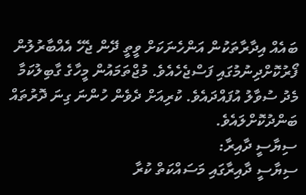ބައެއް އިދާރާތަކުން އަންހެނަކަށް ވީތީ ދޭން ޖެހޭ އެއްބާރުލުން ފޯރުކޮށްދިނުމުގައި ފަސްޖެހެއެވެ. މުޖްތަމައުން މީހާގެ ގާބިލުކަމާ މެދު ސުވާލު އުފައްދައެވެ. ކުރިއަށް ދެވެން ހުންނަ ގިނަ ދޮރުތައް ބަންދުކޮށްލައެވެ.
ސިޔާސީ ދާއިރާ:
ސިޔާސީ ދާއިރާގައި މަސައްކަތް ކުރާ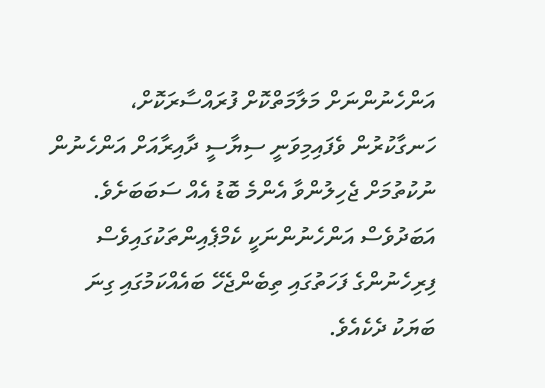އަންހެނުންނަށް މަލާމަތްކޮށް ފުރައްސާރަކޮށް، ހަނގާކުރުން ވެފައިމިވަނީ ސިޔާސީ ދާއިރާއަށް އަންހެނުން ނުކުތުމަށް ޖެހިލުންވާ އެންމެ ބޮޑު އެއް ސަބަބަށެވެ. އަބަދުވެސް އަންހެނުންނަކީ ކެމްޕެއިންތަކުގައިވެސް ފިރިހެނުންގެ ފަހަތުގައި ތިބެންޖެހޭ ބައެއްކަމުގައި ގިނަ ބަޔަކު ދެކެއެވެ.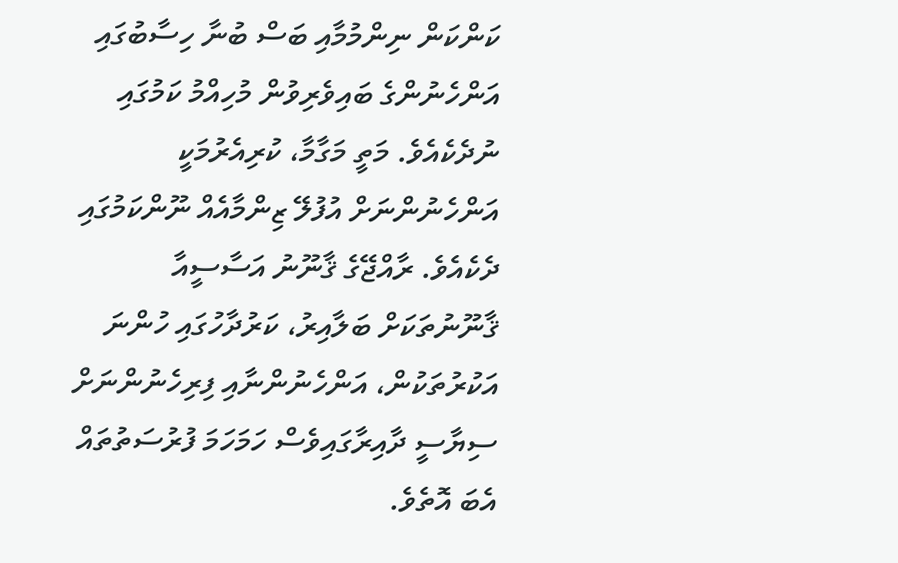ކަންކަން ނިންމުމާއި ބަސް ބުނާ ހިސާބުގައި އަންހެނުންގެ ބައިވެރިވުން މުހިއްމު ކަމުގައި ނުދެކެއެވެ. މަތީ މަގާމާ، ކުރިއެރުމަކީ އަންހެނުންނަށް އުފުލޭ ޒިންމާއެއް ނޫންކަމުގައި ދެކެއެވެ. ރާއްޖޭގެ ޤާނޫނު އަސާސީއާ ޤާނޫނުތަކަށް ބަލާއިރު، ކަރުދާހުގައި ހުންނަ އަކުރުތަކުން، އަންހެނުންނާއި ފިރިހެނުންނަށް ސިޔާސީ ދާއިރާގައިވެސް ހަމަހަމަ ފުރުސަތުތައް އެބަ އޮތެވެ.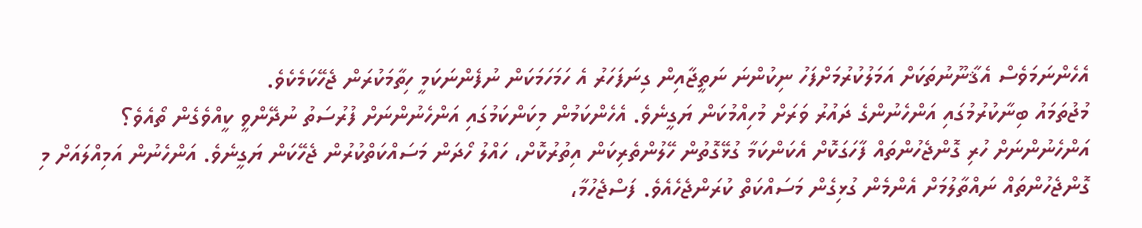އެހެންނަމަވެސް އެޤާނޫނުތަކަށް އަމަލުކުރުމަށްފަހު ނިކުންނަ ނަތީޖާއިން ގިނަފަހަރު އެ ހަމަހަމަކަން ނުފެންނަކަމީ ހިތާމަކުރަން ޖެހޭކަމެކެވެ.
މުޖުތަމައު ބިނާކުރުމުގައި އަންހެނުންގެ ދައުރު ވަރަށް މުހިއްމުކަން ޔަގީނެވެ. އެހެންކަމުން މިކަންކަމުގައި އަންހެނުންނަށް ފުރުސަތު ނުދޭންވީ ކީއްވެގެން ތޯއެވެ؟ އަންހެނުންނަށް ހުރި ގޮންޖެހުންތައް ފާހަގަކޮށް އެކަންކަމާ ގުޅޭގޮތުން ހޭލުންތެރިކަން އިތުރުކޮށް، ހައްލު ހޯދަން މަސައްކަތްކުރުން ޖެހޭކަން ޔަގީނެވެ. އަންހެނުން އަމިއްލައަށް މި ގޮންޖެހުންތައް ނައްތާލުމަށް އެންމެން ގުޅިގެން މަސައްކަތް ކުރަންޖެހެއެވެ. ފަސްޖެހުމާ،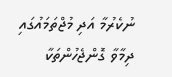ނުކެރުމާ އަދި މުޖްތަމައުގައި ދިމާވާ ގޮންޖެހުންތަކާ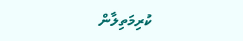ކުރިމަތިލާން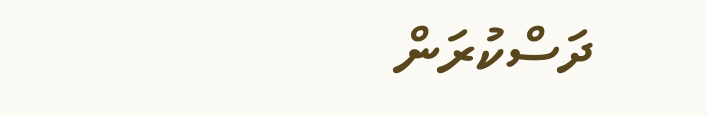ދަސްކުރަން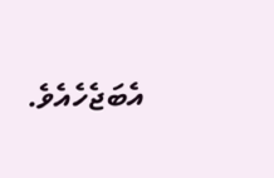އެބަޖެހެއެވެ.